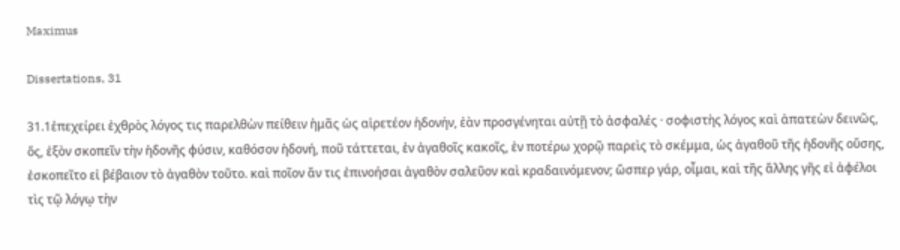Maximus

Dissertations, 31

31.1ἐπεχείρει ἐχθρὸς λόγος τις παρελθὼν πείθειν ἡμᾶς ὡς αἱρετέον ἡδονήν, ἐὰν προσγένηται αὐτῇ τὸ ἀσφαλές · σοφιστὴς λόγος καὶ ἀπατεὼν δεινῶς, ὅς, ἐξὸν σκοπεῖν τὴν ἡδονῆς φύσιν, καθόσον ἡδονή, ποῦ τάττεται, ἐν ἀγαθοῖς κακοῖς, ἐν ποτέρω χορῷ παρεὶς τὸ σκέμμα, ὡς ἀγαθοῦ τῆς ἡδονῆς οὔσης, ἐσκοπεῖτο εἰ βέβαιον τὸ ἀγαθὸν τοῦτο. καὶ ποῖον ἄν τις ἐπινοήσαι ἀγαθὸν σαλεῦον καὶ κραδαινόμενον; ὥσπερ γάρ, οἶμαι, καὶ τῆς ἄλλης γῆς εἰ ἀφέλοι τὶς τῷ λόγῳ τὴν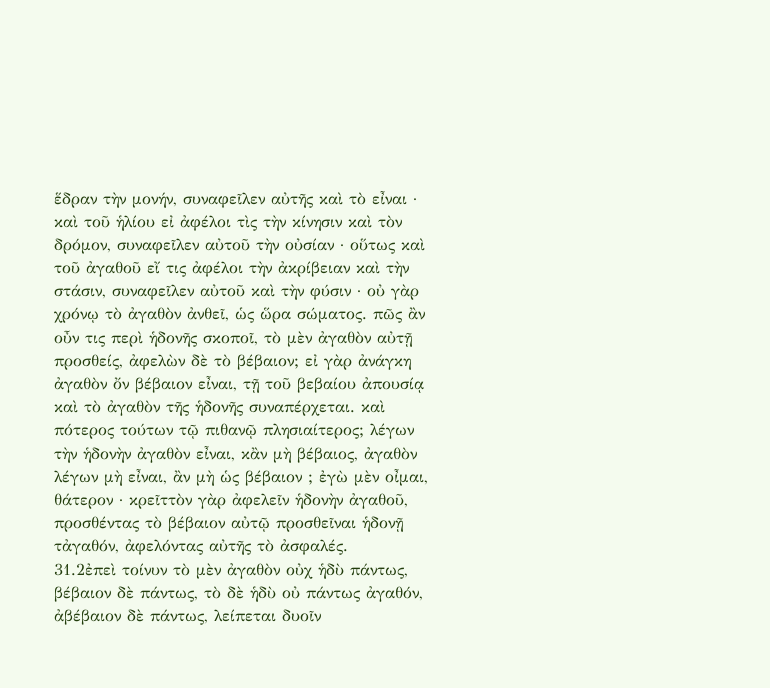ἕδραν τὴν μονήν, συναφεῖλεν αὐτῆς καὶ τὸ εἶναι · καὶ τοῦ ἡλίου εἰ ἀφέλοι τὶς τὴν κίνησιν καὶ τὸν δρόμον, συναφεῖλεν αὐτοῦ τὴν οὐσίαν · οὕτως καὶ τοῦ ἀγαθοῦ εἴ τις ἀφέλοι τὴν ἀκρίβειαν καὶ τὴν στάσιν, συναφεῖλεν αὐτοῦ καὶ τὴν φύσιν · οὐ γὰρ χρόνῳ τὸ ἀγαθὸν ἀνθεῖ, ὡς ὥρα σώματος. πῶς ἂν οὖν τις περὶ ἡδονῆς σκοποῖ, τὸ μὲν ἀγαθὸν αὐτῇ προσθείς, ἀφελὼν δὲ τὸ βέβαιον; εἰ γὰρ ἀνάγκη ἀγαθὸν ὄν βέβαιον εἶναι, τῇ τοῦ βεβαίου ἀπουσίᾳ καὶ τὸ ἀγαθὸν τῆς ἡδονῆς συναπέρχεται. καὶ πότερος τούτων τῷ πιθανῷ πλησιαίτερος; λέγων τὴν ἡδονὴν ἀγαθὸν εἶναι, κἂν μὴ βέβαιος, ἀγαθὸν λέγων μὴ εἶναι, ἂν μὴ ὡς βέβαιον ; ἐγὼ μὲν οἶμαι, θάτερον · κρεῖττὸν γὰρ ἀφελεῖν ἡδονὴν ἀγαθοῦ, προσθέντας τὸ βέβαιον αὐτῷ προσθεῖναι ἡδονῇ τἀγαθόν, ἀφελόντας αὐτῆς τὸ ἀσφαλές.
31.2ἐπεὶ τοίνυν τὸ μὲν ἀγαθὸν οὐχ ἡδὺ πάντως, βέβαιον δὲ πάντως, τὸ δὲ ἡδὺ οὐ πάντως ἀγαθόν, ἀβέβαιον δὲ πάντως, λείπεται δυοῖν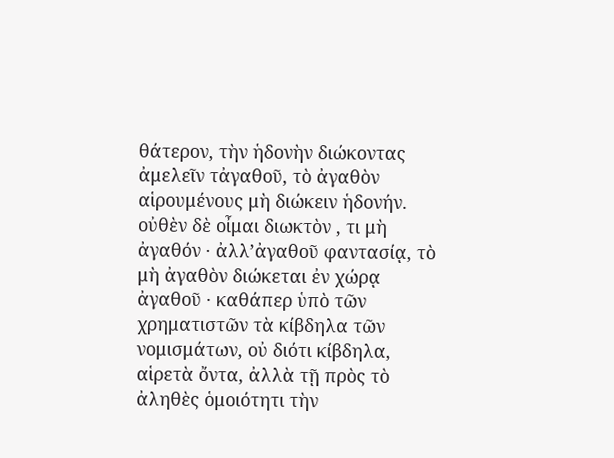θάτερον, τὴν ἡδονὴν διώκοντας ἀμελεῖν τἀγαθοῦ, τὸ ἀγαθὸν αἱρουμένους μὴ διώκειν ἡδονήν. οὐθὲν δὲ οἶμαι διωκτὸν , τι μὴ ἀγαθόν · ἀλλ’ἀγαθοῦ φαντασίᾳ, τὸ μὴ ἀγαθὸν διώκεται ἐν χώρᾳ ἀγαθοῦ · καθάπερ ὑπὸ τῶν χρηματιστῶν τὰ κίβδηλα τῶν νομισμάτων, οὐ διότι κίβδηλα, αἱρετὰ ὄντα, ἀλλὰ τῇ πρὸς τὸ ἀληθὲς ὁμοιότητι τὴν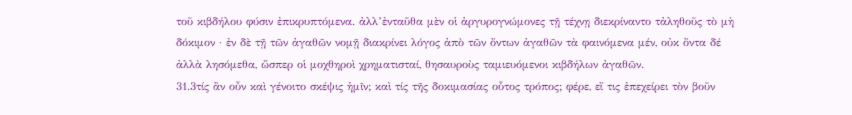τοῦ κιβδήλου φύσιν ἐπικρυπτόμενα. ἀλλ’ἐνταῦθα μὲν οἱ ἀργυρογνώμονες τῇ τέχνῃ διεκρίναντο τἀληθοῦς τὸ μὴ δόκιμον · ἐν δὲ τῇ τῶν ἀγαθῶν νομῇ διακρίνει λόγος ἀπὸ τῶν ὄντων ἀγαθῶν τὰ φαινόμενα μέν, οὐκ ὄντα δέ ἀλλὰ λησόμεθα, ὥσπερ οἱ μοχθηροὶ χρηματισταί, θησαυροὺς ταμιευόμενοι κιβδήλων ἀγαθῶν.
31.3τίς ἂν οὖν καὶ γένοιτο σκέψις ἡμῖν; καὶ τίς τῆς δοκιμασίας οὗτος τρόπος; φέρε, εἴ τις ἐπεχείρει τὸν βοῦν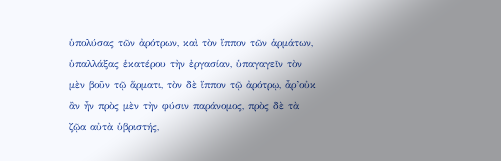ὑπολύσας τῶν ἀρότρων, καὶ τὸν ἵππον τῶν ἁρμάτων, ὑπαλλάξας ἑκατέρου τὴν ἐργασίαν, ὑπαγαγεῖν τὸν μὲν βοῦν τῷ ἅρματι, τὸν δὲ ἵππον τῷ ἀρότρῳ, ἆρ’οὐκ ἂν ἦν πρὸς μὲν τὴν φύσιν παράνομος, πρὸς δὲ τὰ ζῷα αὐτὰ ὑβριστής,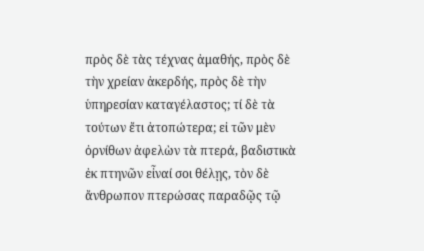πρὸς δὲ τὰς τέχνας ἀμαθής, πρὸς δὲ τὴν χρείαν ἀκερδής, πρὸς δὲ τὴν ὑπηρεσίαν καταγέλαστος; τί δὲ τὰ τούτων ἔτι ἀτοπώτερα; εἰ τῶν μὲν ὀρνίθων ἀφελὼν τὰ πτερά, βαδιστικὰ ἐκ πτηνῶν εἶναί σοι θέλῃς, τὸν δὲ ἄνθρωπον πτερώσας παραδῷς τῷ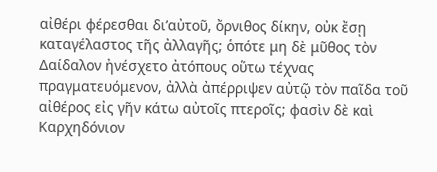αἰθέρι φέρεσθαι δι’αὐτοῦ, ὄρνιθος δίκην, οὐκ ἔσῃ καταγέλαστος τῆς ἀλλαγῆς; ὁπότε μη δὲ μῦθος τὸν Δαίδαλον ἠνέσχετο ἀτόπους οὕτω τέχνας πραγματευόμενον, ἀλλὰ ἀπέρριψεν αὐτῷ τὸν παῖδα τοῦ αἰθέρος εἰς γῆν κάτω αὐτοῖς πτεροῖς; φασὶν δὲ καὶ Καρχηδόνιον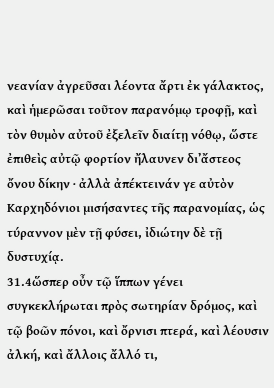νεανίαν ἀγρεῦσαι λέοντα ἄρτι ἐκ γάλακτος, καὶ ἡμερῶσαι τοῦτον παρανόμῳ τροφῇ, καὶ τὸν θυμὸν αὐτοῦ ἐξελεῖν διαίτῃ νόθῳ, ὥστε ἐπιθεὶς αὐτῷ φορτίον ἤλαυνεν δι’ἄστεος ὄνου δίκην · ἀλλὰ ἀπέκτεινάν γε αὐτὸν Καρχηδόνιοι μισήσαντες τῆς παρανομίας, ὡς τύραννον μὲν τῇ φύσει, ἰδιώτην δὲ τῇ δυστυχίᾳ.
31.4ὥσπερ οὖν τῷ ἵππων γένει συγκεκλήρωται πρὸς σωτηρίαν δρόμος, καὶ τῷ βοῶν πόνοι, καὶ ὄρνισι πτερά, καὶ λέουσιν ἀλκή, καὶ ἄλλοις ἄλλό τι,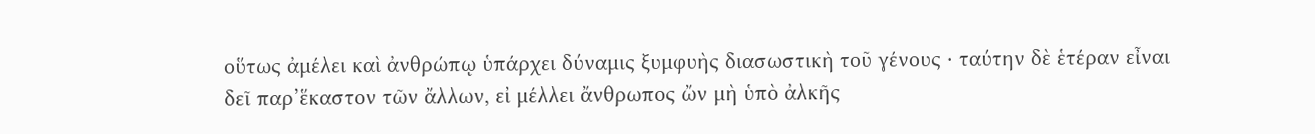οὕτως ἀμέλει καὶ ἀνθρώπῳ ὑπάρχει δύναμις ξυμφυὴς διασωστικὴ τοῦ γένους · ταύτην δὲ ἑτέραν εἶναι δεῖ παρ’ἕκαστον τῶν ἄλλων, εἰ μέλλει ἄνθρωπος ὤν μὴ ὑπὸ ἀλκῆς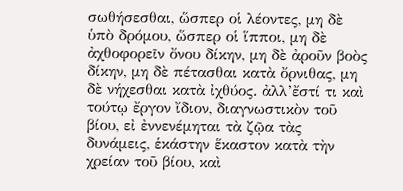σωθήσεσθαι, ὥσπερ οἱ λέοντες, μη δὲ ὑπὸ δρόμου, ὥσπερ οἱ ἵπποι, μη δὲ ἀχθοφορεῖν ὄνου δίκην, μη δὲ ἀροῦν βοὸς δίκην, μη δὲ πέτασθαι κατὰ ὄρνιθας, μη δὲ νήχεσθαι κατὰ ἰχθύος. ἀλλ’ἔστί τι καὶ τούτῳ ἔργον ἴδιον, διαγνωστικὸν τοῦ βίου, εἰ ἐννενέμηται τὰ ζῷα τὰς δυνάμεις, ἑκάστην ἕκαστον κατὰ τὴν χρείαν τοῦ βίου, καὶ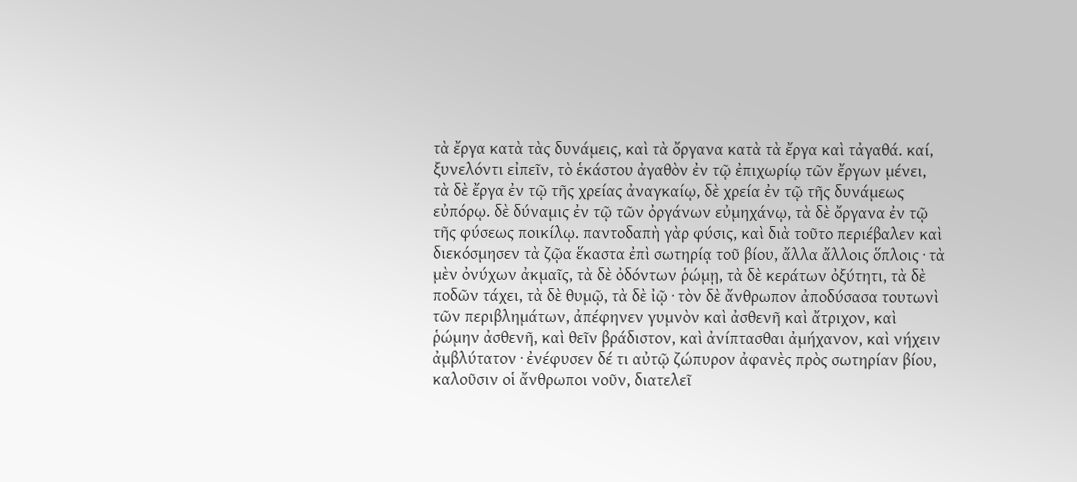τὰ ἔργα κατὰ τὰς δυνάμεις, καὶ τὰ ὄργανα κατὰ τὰ ἔργα καὶ τἀγαθά. καί, ξυνελόντι εἰπεῖν, τὸ ἑκάστου ἀγαθὸν ἐν τῷ ἐπιχωρίῳ τῶν ἔργων μένει, τὰ δὲ ἔργα ἐν τῷ τῆς χρείας ἀναγκαίῳ, δὲ χρεία ἐν τῷ τῆς δυνάμεως εὐπόρῳ. δὲ δύναμις ἐν τῷ τῶν ὀργάνων εὐμηχάνῳ, τὰ δὲ ὄργανα ἐν τῷ τῆς φύσεως ποικίλῳ. παντοδαπὴ γὰρ φύσις, καὶ διὰ τοῦτο περιέβαλεν καὶ διεκόσμησεν τὰ ζῷα ἕκαστα ἐπὶ σωτηρίᾳ τοῦ βίου, ἄλλα ἄλλοις ὅπλοις · τὰ μὲν ὀνύχων ἀκμαῖς, τὰ δὲ ὀδόντων ῥώμῃ, τὰ δὲ κεράτων ὀξύτητι, τὰ δὲ ποδῶν τάχει, τὰ δὲ θυμῷ, τὰ δὲ ἰῷ · τὸν δὲ ἄνθρωπον ἀποδύσασα τουτωνὶ τῶν περιβλημάτων, ἀπέφηνεν γυμνὸν καὶ ἀσθενῆ καὶ ἄτριχον, καὶ ῥώμην ἀσθενῆ, καὶ θεῖν βράδιστον, καὶ ἀνίπτασθαι ἀμήχανον, καὶ νήχειν ἀμβλύτατον · ἐνέφυσεν δέ τι αὐτῷ ζώπυρον ἀφανὲς πρὸς σωτηρίαν βίου, καλοῦσιν οἱ ἄνθρωποι νοῦν, διατελεῖ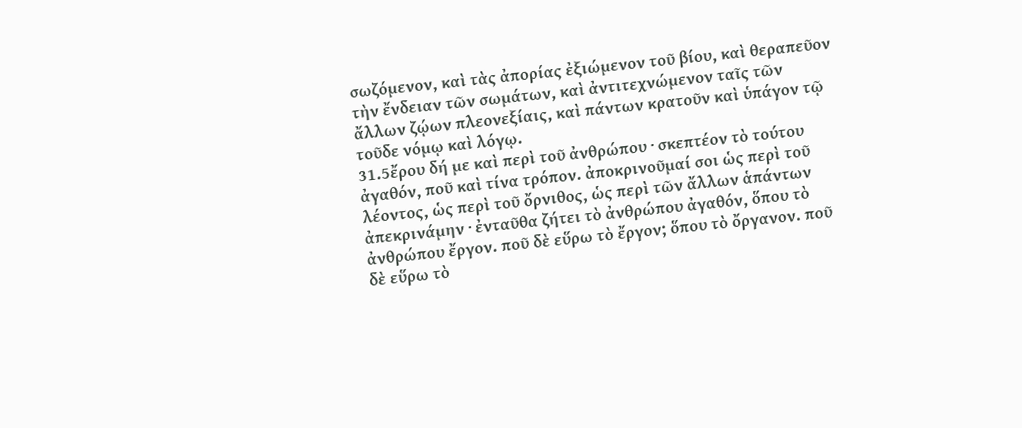σωζόμενον, καὶ τὰς ἀπορίας ἐξιώμενον τοῦ βίου, καὶ θεραπεῦον τὴν ἔνδειαν τῶν σωμάτων, καὶ ἀντιτεχνώμενον ταῖς τῶν ἄλλων ζῴων πλεονεξίαις, καὶ πάντων κρατοῦν καὶ ὑπάγον τῷ τοῦδε νόμῳ καὶ λόγῳ.
31.5ἔρου δή με καὶ περὶ τοῦ ἀνθρώπου · σκεπτέον τὸ τούτου ἀγαθόν, ποῦ καὶ τίνα τρόπον. ἀποκρινοῦμαί σοι ὡς περὶ τοῦ λέοντος, ὡς περὶ τοῦ ὄρνιθος, ὡς περὶ τῶν ἄλλων ἁπάντων ἀπεκρινάμην · ἐνταῦθα ζήτει τὸ ἀνθρώπου ἀγαθόν, ὅπου τὸ ἀνθρώπου ἔργον. ποῦ δὲ εὕρω τὸ ἔργον; ὅπου τὸ ὄργανον. ποῦ δὲ εὕρω τὸ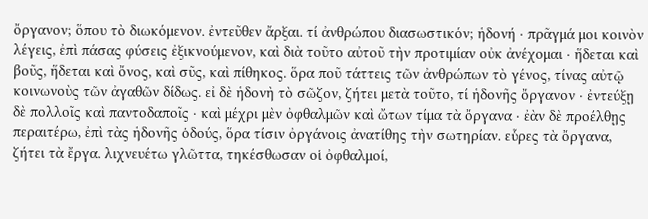ὄργανον; ὅπου τὸ διωκόμενον. ἐντεῦθεν ἄρξαι. τί ἀνθρώπου διασωστικόν; ἡδονή · πρᾶγμά μοι κοινὸν λέγεις, ἐπὶ πάσας φύσεις ἐξικνούμενον, καὶ διὰ τοῦτο αὐτοῦ τὴν προτιμίαν οὐκ ἀνέχομαι · ἥδεται καὶ βοῦς, ἥδεται καὶ ὄνος, καὶ σῦς, καὶ πίθηκος. ὅρα ποῦ τάττεις τῶν ἀνθρώπων τὸ γένος, τίνας αὐτῷ κοινωνοὺς τῶν ἀγαθῶν δίδως. εἰ δὲ ἡδονὴ τὸ σῶζον, ζήτει μετὰ τοῦτο, τί ἡδονῆς ὄργανον · ἐντεύξῃ δὲ πολλοῖς καὶ παντοδαποῖς · καὶ μέχρι μὲν ὀφθαλμῶν καὶ ὤτων τίμα τὰ ὄργανα · ἐὰν δὲ προέλθῃς περαιτέρω, ἐπὶ τὰς ἡδονῆς ὁδούς, ὅρα τίσιν ὀργάνοις ἀνατίθης τὴν σωτηρίαν. εὗρες τὰ ὄργανα, ζήτει τὰ ἔργα. λιχνευέτω γλῶττα, τηκέσθωσαν οἱ ὀφθαλμοί,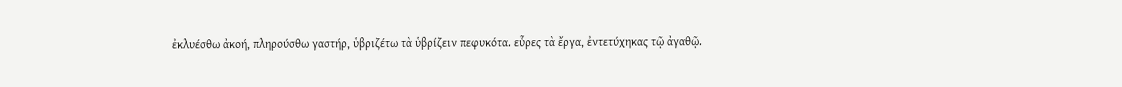ἐκλυέσθω ἀκοή, πληρούσθω γαστήρ, ὑβριζέτω τὰ ὑβρίζειν πεφυκότα. εὗρες τὰ ἔργα, ἐντετύχηκας τῷ ἀγαθῷ.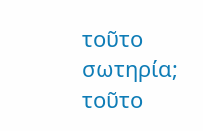τοῦτο σωτηρία; τοῦτο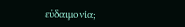εὐδαιμονία;